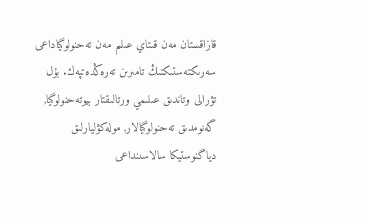قازاقستان مەن قىتاي عىلىم مەن تەحنولوگياداعى سەرىكتەستىكتىڭ تامىرىن تەرەڭدەتپەك. بۇل تۋرالى وتاندىق عىلىمي ورتالىقتار بيوتەحنولوگيا, گەنومدىق تەحنولوگيالار, مولەكۋليارلىق دياگنوستيكا سالاسىنداعى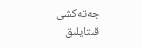جەتەكشى قىتايلىق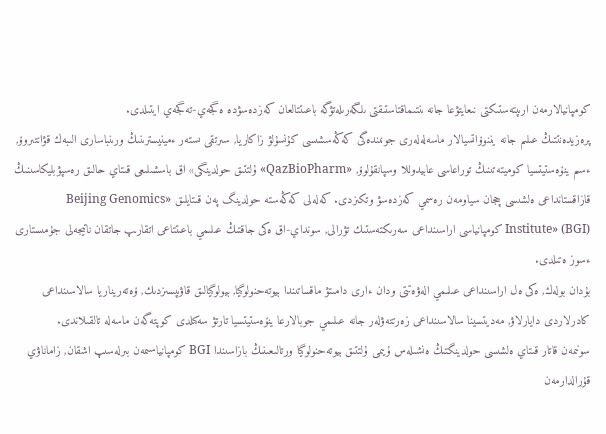كومپانيالارمەن ارىپتەستىكتى نىعايتۋعا جانە ىنتىماقتاستىقتى ىلگەرىلەتۋگە باعىتتالعان كەزدەسۋدە ەگجەي-تەگجەي ايتىلدى.
پرەزيدەنتتىڭ عىلىم جانە يننوۆاتسيالار ماسەلەلەرى جونىندەگى كەڭەسشىسى كۇنسۇلۋ زاكاريا, سىرتقى ىستەر ءمينيسترىنىڭ ورىنباسارى الىبەك قۋانتىروۆ, ءسىم ينۆەستيتسيا كوميتەتىنىڭ توراعاسى عابيدوللا وسپانقۇلوۆ, «QazBioPharm» ۇلتتىق حولدينگى» اق باسشىلىعى قىتاي حالىق رەسپۋبليكاسىنىڭ قازاقستانداعى ەلشىسى چجان سياومەن رەسمي كەزدەسۋ وتكىزدى. كەلەلى كەڭەستە حولدينگ پەن قىتايلىق «Beijing Genomics Institute» (BGI) كومپانياسى اراسىنداعى سەرىكتەستىك تۋرالى, سونداي-اق ەكى جاقتىڭ عىلىمي باعىتتاعى اتقارىپ جاتقان ناتيجەلى جۇمىستارى ءسوز ەتىلدى.
بۇدان بولەك, ەكى ەل اراسىنداعى عىلىمي الەۋەتتى ودان ءارى دامىتۋ ماقساتىندا بيوتەحنولوگيا, بيولوگيالىق قاۋىپسىزدىك, ۆەتەريناريا سالاسىنداعى كادرلاردى دايارلاۋ, مەديتسينا سالاسىنداعى زەرتتەۋلەر جانە عىلىمي جوبالارعا ينۆەستيتسيا تارتۋ سەكىلدى كوپتەگەن ماسەلە تالقىلاندى.
سونىمەن قاتار قىتاي ەلشىسى حولدينگتىڭ ەنشىلەس ۇيىمى ۇلتتىق بيوتەحنولوگيا ورتالىعىنىڭ بازاسىندا BGI كومپانياسىمەن بىرلەسىپ اشقان, زاماناۋي قۇرالدارمەن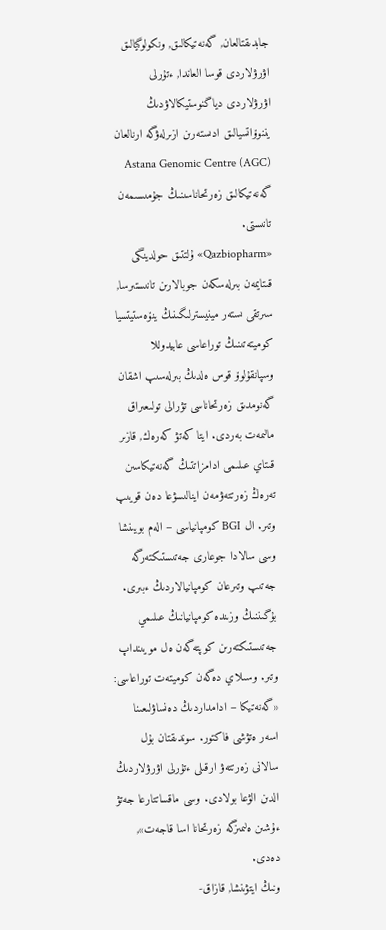جابدىقتالعان, گەنەتيكالىق, ونكولوگيالىق اۋرۋلاردى قوسا العاندا, ءتۇرلى اۋرۋلاردى دياگنوستيكالاۋدىڭ يننوۆاتسيالىق ادىستەرىن ازىرلەۋگە ارنالعان Astana Genomic Centre (AGC) گەنەتيكالىق زەرتحاناسىنىڭ جۇمىسىمەن تانىستى.
«Qazbiopharm» ۇلتتىق حولدينگى قىتايمەن بىرلەسكەن جوبالارىن تانىستىرسا, سىرتقى ىستەر مينيسترلىگىنىڭ ينۆەستيتسيا كوميتەتىنىڭ توراعاسى عابيدوللا وسپانقۇلوۆ قوس ەلدىڭ بىرلەسىپ اشقان گەنومدىق زەرتحاناسى تۋرالى تولىعىراق مالىمەت بەردى. ايتا كەتۋ كەرەك, قازىر قىتاي عىلىمى ادامزاتتىڭ گەنەتيكاسىن تەرەڭ زەرتتەۋمەن اينالىسۋعا دەن قويىپ وتىر. ال BGI كومپانياسى – الەم بويىنشا وسى سالادا جوعارى جەتىستىكتەرگە جەتىپ وتىرعان كومپانيالاردىڭ ءبىرى. بۇگىننىڭ وزىندە كومپانيانىڭ عىلىمي جەتىستىكتەرىن كوپتەگەن ەل مويىنداپ وتىر. وسىلاي دەگەن كوميتەت توراعاسى: «گەنەتيكا – ادامداردىڭ دەنساۋلىعىنا اسەر ەتۋشى فاكتور. سوندىقتان بۇل سالانى زەرتتەۋ ارقىلى ءتۇرلى اۋرۋلاردىڭ الدىن الۋعا بولادى. وسى ماقساتتارعا جەتۋ ءۇشىن ەلىمىزگە زەرتحانا اسا قاجەت», دەدى.
ونىڭ ايتۋىنشا, قازاق-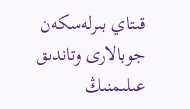قىتاي بىرلەسكەن جوبالارى وتاندىق عىلىمنىڭ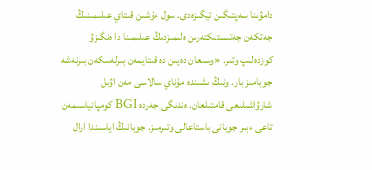دامۋىنا سەپتىگىن تيگىزەدى. سول ءۇشىن قىتاي عىلىمىنىڭ جەتكەن جەتىستىكتەرىن ەلىمىزدىڭ عىلىمىنا دا ەنگىزۋ كوزدەلىپ وتىر. «وسىعان دەيىن دە قىتايمەن بىرلەسكەن بىرنەشە جوبامىز بار. ونىڭ ىشىندە مۇناي سالاسى مەن اۋىل شارۋاشىلىعى قامتىلعان. ەندىگى جەردە BGI كومپانياسىمەن تاعى ءبىر جوبانى باستاعالى وتىرمىز. جوبانىڭ اياسىندا ارال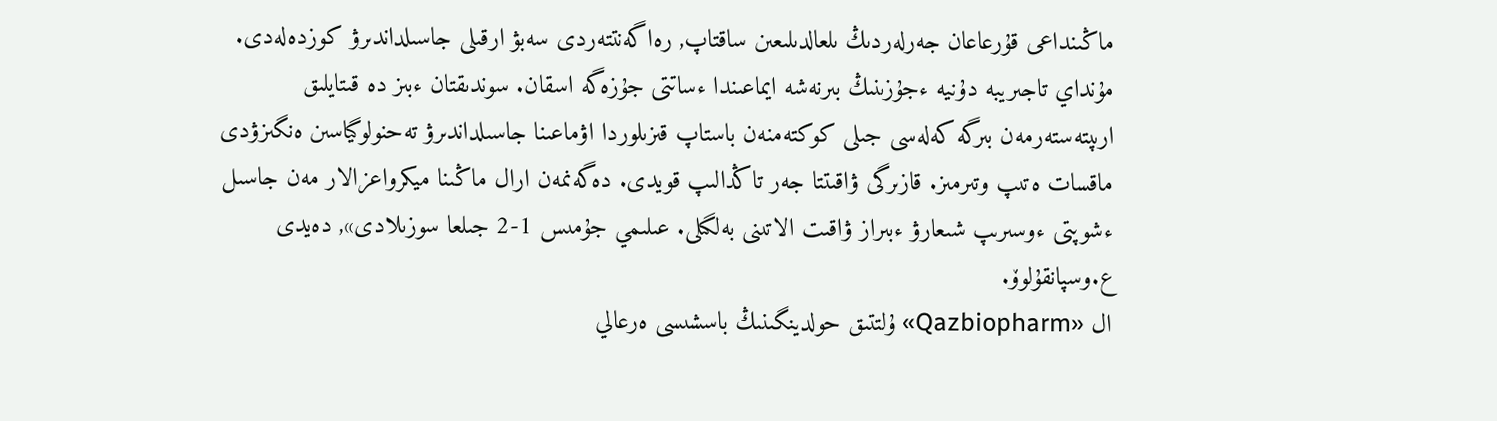ماڭىنداعى قۇرعاعان جەرلەردىڭ ىلعالدىلىعىن ساقتاپ, رەاگەنتتەردى سەبۋ ارقىلى جاسىلداندىرۋ كوزدەلەدى. مۇنداي تاجىريبە دۇنيە ءجۇزىنىڭ بىرنەشە ايماعىندا ءساتتى جۇزەگە اسقان. سوندىقتان ءبىز دە قىتايلىق ارىپتەستەرمەن بىرگە كەلەسى جىلى كوكتەمنەن باستاپ قىزىلوردا اۋماعىنا جاسىلداندىرۋ تەحنولوگياسىن ەنگىزۋدى ماقسات ەتىپ وتىرمىز. قازىرگى ۋاقىتتا جەر تاڭدالىپ قويدى. دەگەنمەن ارال ماڭىنا ميكرواعزالار مەن جاسىل ءشوپتى ءوسىرىپ شىعارۋ ءبىراز ۋاقىت الاتىنى بەلگىلى. عىلىمي جۇمىس 1-2 جىلعا سوزىلادى», دەيدى ع.وسپانقۇلوۆ.
ال «Qazbiopharm» ۇلتتىق حولدينگىنىڭ باسشىسى ەرعالي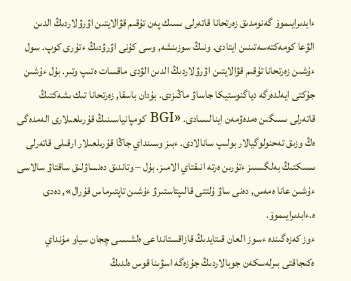ءابدىرايىموۆ گەنومدىق زەرتحانا قاتەرلى ىسىك پەن تۇقىم قۋالايتىن اۋرۋلاردىڭ الدىن الۋعا كومەكتەسەتىنىن ايتادى. ونىڭ سوزىنشە, وسى كۇنى اۋرۋدىڭ ءتۇرى كوپ. سول ءۇشىن زەرتحانا تۇقىم قۋالايتىن اۋرۋلاردىڭ الدىن الۋدى ماقسات ەتىپ وتىر. بۇل ءۇشىن جۇكتى ايەلدەرگە دياگنوستيكا جاساۋ ماڭىزدى. بۇدان باسقا, زەرتحانا تىك ىشەكتىڭ قاتەرلى ىسىگىن ەمدەۋمەن اينالىسادى. «BGI كومپانياسىنىڭ قۇرىلعىلارى الەمدەگى ەڭ وزىق تەحنولوگيالار بولىپ سانالادى. ءبىز وسىنداي جاڭا قۇرىلعىلار ارقىلى قاتەرلى ىسىكتىڭ بەلگىسىز ءتۇرىن ەرتە انىقتاي الامىز. بۇل – وتاندىق دەنساۋلىق ساقتاۋ سالاسى ءۇشىن عانا ەمەس, دەنى ساۋ ۇلتتى قالىپتاستىرۋ ءۇشىن تاپتىرماس قۇرال», دەدى ە.ءابدىرايىموۆ.
ءوز كەزەگىندە ءسوز العان قىتايدىڭ قازاقستانداعى ەلشىسى چجان سياو مۇنداي ەكىجاقتى بىرلەسكەن جوبالاردىڭ جۇزەگە اسۋىنا قوس ەلدىڭ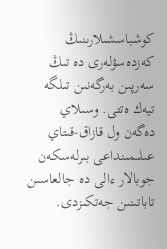كوشباسشىلارىنىڭ كەزدەسۋلەرى دە تىڭ سەرپىن بەرگەنىن تىلگە تيەك ەتتى. وسىلاي دەگەن ول قازاق-قىتاي عىلىمىنداعى بىرلەسكەن جوبالار ءالى دە جالعاسىن تاباتىنىن جەتكىزدى.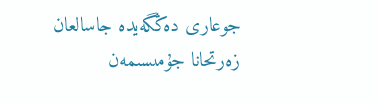جوعارى دەڭگەيدە جاسالعان زەرتحانا جۇمىسىمەن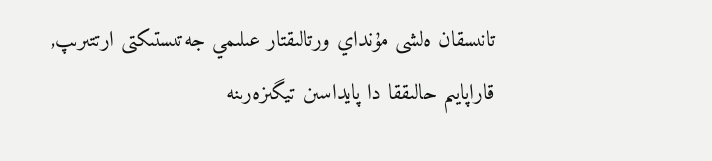تانىسقان ەلشى مۇنداي ورتالىقتار عىلىمي جەتىستىكتى ارتتىرىپ, قاراپايىم حالىققا دا پايداسىن تيگىزەرىنە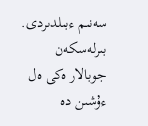سەنىم ءبىلدىردى. بىرلەسكەن جوبالار ەكى ەل ءۇشىن دە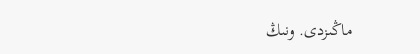ماڭىزدى. ونىڭ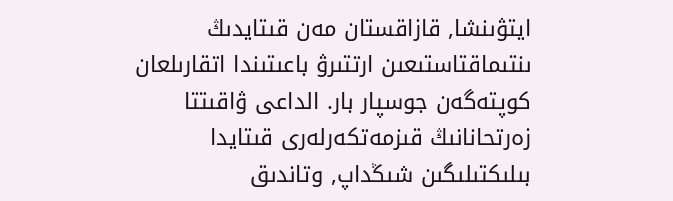ايتۋىنشا, قازاقستان مەن قىتايدىڭ ىنتىماقتاستىعىن ارتتىرۋ باعىتىندا اتقارىلعان كوپتەگەن جوسپار بار. الداعى ۋاقىتتا زەرتحانانىڭ قىزمەتكەرلەرى قىتايدا بىلىكتىلىگىن شىڭداپ, وتاندىق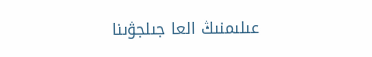عىلىمنىڭ العا جىلجۋىنا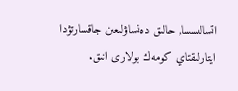اتسالىسسا, حالىق دەنساۋلىعىن جاقسارتۋدا ايتارلىقتاي كومەك بولارى انىق.